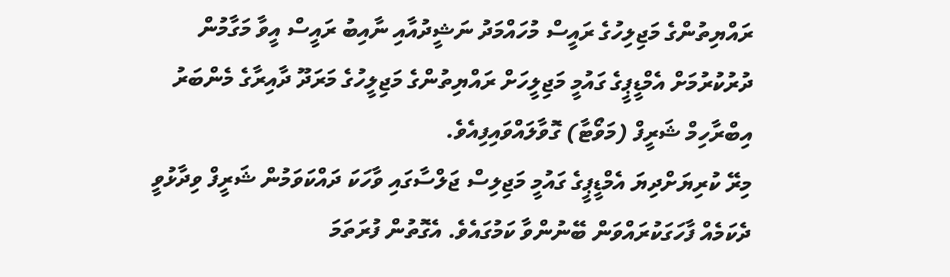ރައްޔިތުންގެ މަޖިލިހުގެ ރައީސް މުހައްމަދު ނަޝީދުއާއި ނާއިބު ރައީސް އީވާ މަގާމުން ދުރުކުރުމަށް އެމްޑީޕީގެ ގައުމީ މަޖިލީހަށް ރައްޔިތުންގެ މަޖިލީހުގެ މަރަދޫ ދާއިރާގެ މެންބަރު އިބްރާހިމް ޝަރީފް (މަވޯޓާ) ގޮވާލައްވައިފިއެވެ.
މިރޭ ކުރިޔަށްދިޔަ އެމްޑީޕީގެ ގައުމީ މަޖިލިސް ޖަލްސާގައި ވާހަކަ ދައްކަވަމުން ޝަރީފް ވިދާޅުވީ ދެކަމެއް ފާހަގަކުރައްވަން ބޭނުންވާ ކަމުގައެވެ. އެގޮތުން ފުރަތަމަ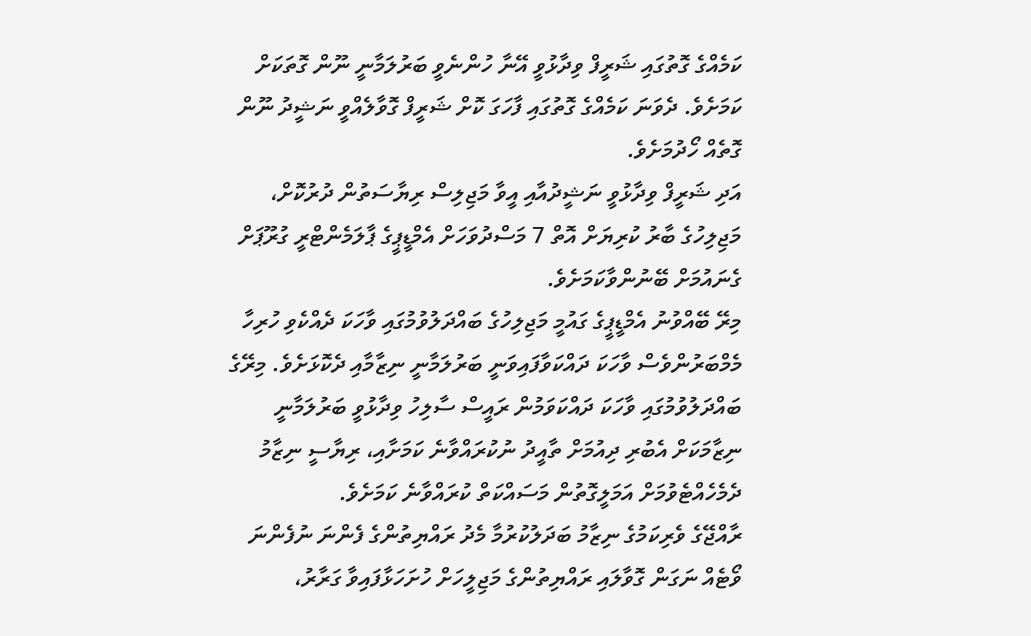ކަމެއްގެ ގޮތުގައި ޝަރީފް ވިދާޅުވީ އޭނާ ހުންނެވީ ބަރުލަމާނީ ނޫން ގޮތަކަށް ކަމަށެވެ. ދެވަނަ ކަމެއްގެ ގޮތުގައި ފާހަގަ ކޮށް ޝަރީފް ގޮވާލެއްވީ ނަޝީދު ނޫން ގޮތެއް ހޯދުމަށެވެ.
އަދި ޝަރީފް ވިދާޅުވީ ނަޝީދުއާއި އީވާ މަޖިލިސް ރިޔާސަތުން ދުރުކޮށް، މަޖިލިހުގެ ބާރު ކުރިޔަށް އޮތް 7 މަސްދުވަހަށް އެމްޑީޕީގެ ޕާލަމެންޓްރީ ގުރޫޕަށް ގެނައުމަށް ބޭނުންވާކަމަށެވެ.
މިރޭ ބޭއްވުނު އެމްޑީޕީގެ ގައުމީ މަޖިލިހުގެ ބައްދަލުވުމުގައި ވާހަކަ ދެއްކެވި ހުރިހާ މެމްބަރުންވެސް ވާހަކަ ދައްކަވާފައިވަނީ ބަރުލަމާނީ ނިޒާމާއި ދެކޮޅަށެވެ. މިރޭގެ ބައްދަލުވުމުގައި ވާހަކަ ދައްކަވަމުން ރައީސް ސާލިހު ވިދާޅުވީ ބަރުލަމާނީ ނިޒާމަކަށް އެބުރި ދިއުމަށް ތާއީދު ނުކުރައްވާނެ ކަމަށާއި، ރިޔާސީ ނިޒާމު ދެމެހެއްޓެވުމަށް އަމަލީގޮތުން މަސައްކަތް ކުރައްވާނެ ކަމަށެވެ.
ރާއްޖޭގެ ވެރިކަމުގެ ނިޒާމު ބަދަލުކުރުމާ މެދު ރައްޔިތުންގެ ފެންނަ ނުފެންނަ ވޯޓެއް ނަގަން ގޮވާލައި ރައްޔިތުންގެ މަޖިލީހަށް ހުށަހަޅާފައިވާ ގަރާރު،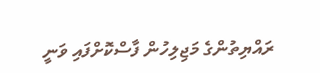ރައްޔިތުންގެ މަޖިލިހުން ފާސްކޮށްފައި ވަނީ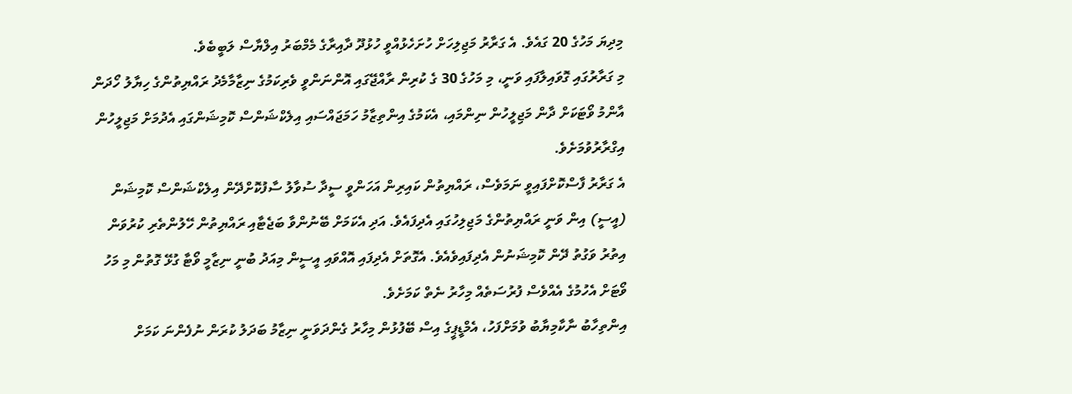މިދިޔަ މަހުގެ 20 ގައެވެ. އެ ގަރާރު މަޖިލިހަށް ހުށަހެޅުއްވީ ހުޅުދޫ ދާއިރާގެ މެމްބަރު އިލްޔާސް ލަބީބެވެ.
މި ގަރާރުގައި ގޮވައިލާފައި ވަނީ، މި މަހުގެ 30 ގެ ކުރިން ރާއްޖޭގައި އޮންނަންވީ ވެރިކަމުގެ ނިޒާމާމެދު ރައްޔިތުންގެ ހިޔާލު ހޯދަން އާންމު ވޯޓަކަށް ދާން މަޖިލީހުން ނިންމައި، އެކަމުގެ އިންތިޒާމު ހަމަޖައްސައި އިލެކްޝަންސް ކޮމިޝަންގައި އެދުމަށް މަޖިލީހުން އިގްރާރުވުމަށެވެ.
އެ ގަރާރު ފާސްކޮށްފައިވީ ނަމަވެސް، ރައްޔިތުން ކައިރިން އަހަންވީ ސީދާ ސުވާލު ސާފުކޮށްދޭން އިލެކްޝަންސް ކޮމިޝަން (އީސީ) އިން ވަނީ ރައްޔިތުންގެ މަޖިލިހުގައި އެދިފައެވެ. އަދި އެކަމަށް ބޭނުންވާ ބަޖެޓާއި ރައްޔިތުން ހޭލުންތެރި ކުރުވަން އިތުރު ވަގުތު ދޭން ކޮމިޝަނުން އެދިފައިވެއެވެ. އެގޮތަށް އެދިފައި އޮއްވައި އީސީން މިއަދު ބުނީ ނިޒާމީ ވޯޓާ ގުޅޭ ގޮތުން މި މަހު ވޯޓަށް އެހުމުގެ އެއްވެސް ފުރުސަތެއް މިހާރު ނެތް ކަމަށެވެ.
އިންތިހާބު ނާކާމިޔާބު ވުމަށްފަހު، އެމްޑީޕީގެ އިސް ބޭފުޅުން މިހާރު ގެންދަވަނީ ނިޒާމު ބަދަލު ކުރަން ނުފެންނަ ކަމަށް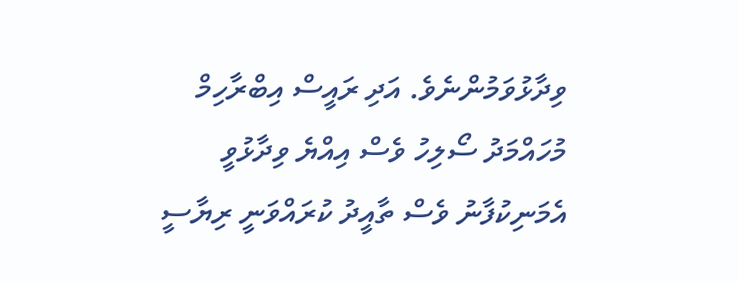ވިދާޅުވަމުންނެވެ. އަދި ރައީސް އިބްރާހިމް މުހައްމަދު ސޯލިހު ވެސް އިއްޔެ ވިދާޅުވީ އެމަނިކުފާނު ވެސް ތާއީދު ކުރައްވަނީ ރިޔާސީ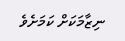ނިޒާމަކަށް ކަމަށެވެ